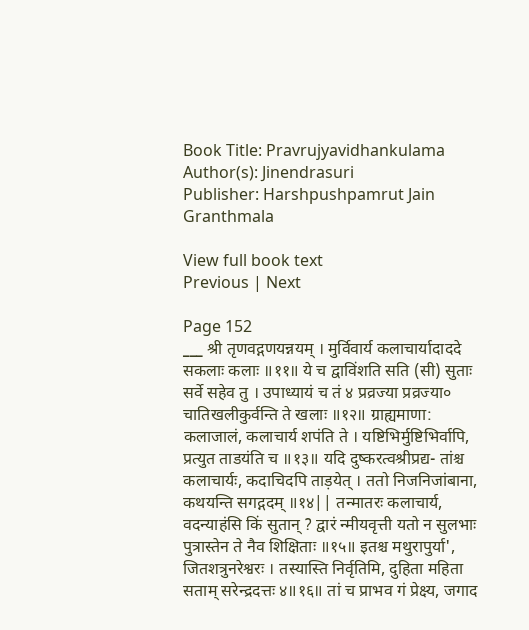Book Title: Pravrujyavidhankulama
Author(s): Jinendrasuri
Publisher: Harshpushpamrut Jain Granthmala

View full book text
Previous | Next

Page 152
___ श्री तृणवद्गणयन्नयम् । मुर्विवार्य कलाचार्यादाददे सकलाः कलाः ॥११॥ ये च द्वाविंशति सति (सी) सुताः सर्वे सहेव तु । उपाध्यायं च तं ४ प्रव्रज्या प्रव्रज्या० चातिखलीकुर्वन्ति ते खलाः ॥१२॥ ग्राह्यमाणा: कलाजालं, कलाचार्य शपंति ते । यष्टिभिर्मुष्टिभिर्वापि, प्रत्युत ताडयंति च ॥१३॥ यदि दुष्करत्वश्रीप्रद्य- तांश्च कलाचार्यः, कदाचिदपि ताड़येत् । ततो निजनिजांबाना, कथयन्ति सगद्गदम् ॥१४|| तन्मातरः कलाचार्य, वदन्याहंसि किं सुतान् ? द्वारं न्मीयवृत्ती यतो न सुलभाः पुत्रास्तेन ते नैव शिक्षिताः ॥१५॥ इतश्च मथुरापुर्या', जितशत्रुनरेश्वरः । तस्यास्ति निर्वृतिमि, दुहिता महिता सताम् सरेन्द्रदत्तः ४॥१६॥ तां च प्राभव गं प्रेक्ष्य, जगाद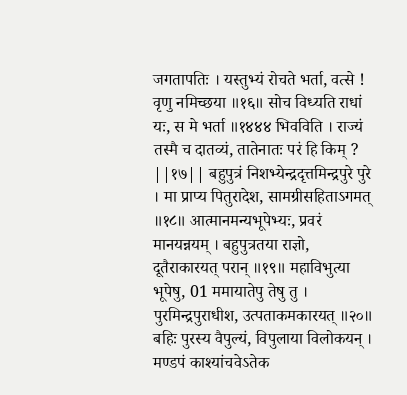जगतापतिः । यस्तुभ्यं रोचते भर्ता, वत्से ! वृणु नमिच्छया ॥१६॥ सोच विध्यति राधां यः, स मे भर्ता ॥१४४४ भिवविति । राज्यं तस्मै च दातव्यं, तातेनातः परं हि किम् ? ||१७|| बहुपुत्रं निशभ्येन्द्रदृत्तमिन्द्रपुरे पुरे । मा प्राप्य पितुरादेश, सामग्रीसहिताऽगमत् ॥१८॥ आत्मानमन्यभूपेभ्यः, प्रवरं मानयन्नयम् । बहुपुत्रतया राज्ञो, दूतैराकारयत् परान् ॥१९॥ महाविभुत्या भूपेषु, 01 ममायातेपु तेषु तु । पुरमिन्द्रपुराधीश, उत्पताकमकारयत् ॥२०॥ बहिः पुरस्य वैपुल्यं, विपुलाया विलोकयन् । मण्डपं काश्यांचवेऽतेक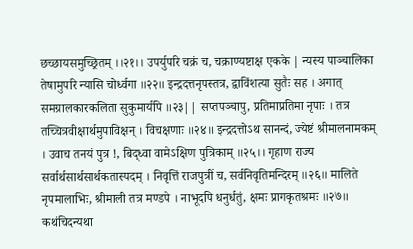छच्छायसमुच्छ्रितम् ।।२१।। उपर्युपरि चक्रं च, चक्राण्यष्टाक्ष एकके | न्यस्य पाञ्चालिका तेषामुपरि न्यासि चोर्ध्वगा ॥२२॥ इन्द्रदत्तनृपस्तत्र, द्वाविंशत्या सुतैः सह । अगात् समग्रालकारकलिता सुकुमार्यपि ॥२३|| सप्तपञ्चापु, प्रतिमाप्रतिमा नृपाः । तत्र तच्चित्रवीक्षार्थमुपाविक्षन् । विचक्षणाः ॥२४॥ इन्द्रदत्तोऽथ सानन्दं, ज्येष्टं श्रीमालनामकम् । उवाच तनयं पुत्र !, बिद्ध्वा वामेऽक्षिण पुत्रिकाम् ॥२५।। गृहाण राज्य सर्वार्थसार्थसार्थकतास्पदम् । निवृत्तिं राजपुत्रीं च, सर्वनिवृतिमन्दिरम् ॥२६॥ मालिते नृपमालाभिः, श्रीमाली तत्र मण्डपे । नाभूदपि धनुर्धतुं, क्षमः प्रागकृतश्रमः ॥२७॥ कथंचिदन्यथा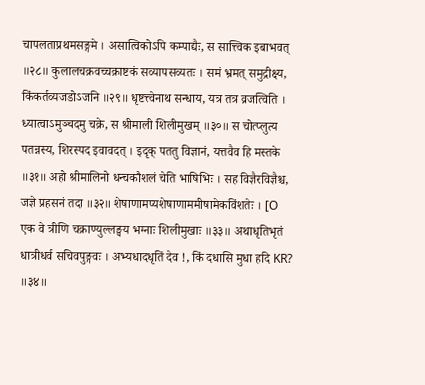चापलताप्रथमसङ्गमे । असात्विकोऽपि कम्पाद्यैः, स सात्त्विक इबाभवत् ॥२८॥ कुलालचक्रवच्चक्राष्टकं सव्यापसव्यतः । समं भ्रमत् समुद्रीक्ष्य, किंकर्तव्यजडोऽजनि ॥२९॥ धृष्टत्त्वेनाथ सन्धाय, यत्र तत्र व्रजत्विति । ध्यात्वाऽमुञ्चदमु चक्रे, स श्रीमाली शिलीमुखम् ॥३०॥ स चोत्प्लुत्य पतन्नस्य, शिरस्पद इवावदत् । इदृक् पततु विज्ञानं, यत्तवैव हि मस्तके ॥३१॥ अहो श्रीमालिनो धन्चकौशलं चेति भाषिभिः । सह विज्ञैरविज्ञैश्च, जज्ञे प्रहसनं तदा ॥३२॥ शेषाणामप्यशेषाणाममीषामेकविंशतेः । [O एक वे त्रीणि चक्राण्युल्लङ्घय भग्नाः शिलीमुखाः ॥३३॥ अथाधृतिभृतं धात्रीधर्व सचिवपुङ्गवः । अभ्यधादधृतिं देव !, किं दधासि मुधा हदि KR? ॥३४॥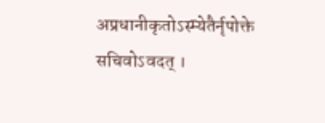अप्रधानीकृतोऽस्म्येतैर्नृपोक्ते सचिवोऽवदत् ।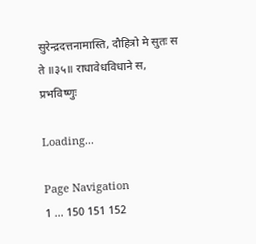सुरेन्द्रदत्तनामास्ति, दौहित्रो मे सुतः स ते ॥३५॥ राधावेधविधाने स, प्रभविष्णुः

Loading...

Page Navigation
1 ... 150 151 152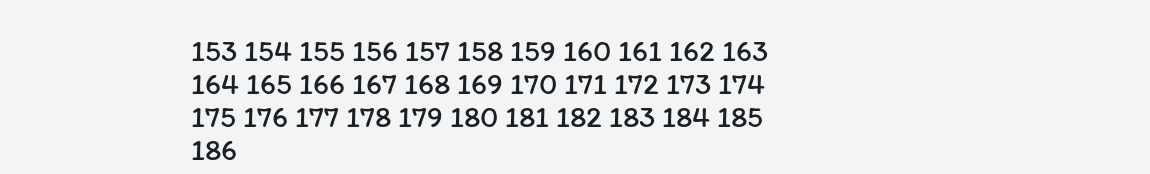153 154 155 156 157 158 159 160 161 162 163 164 165 166 167 168 169 170 171 172 173 174 175 176 177 178 179 180 181 182 183 184 185 186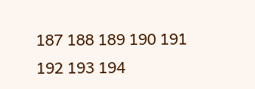187 188 189 190 191 192 193 194